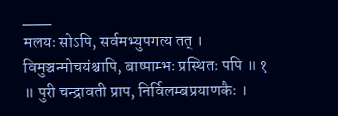___
मलयः सोऽपि, सर्वमभ्युपगत्य तत् । विमुञ्चन्मोचयंश्चापि, बाष्पाम्भः प्रस्थितः पपि ॥ १ ॥ पुरी चन्द्रावती प्राप, निर्विलम्बप्रयाणकैः ।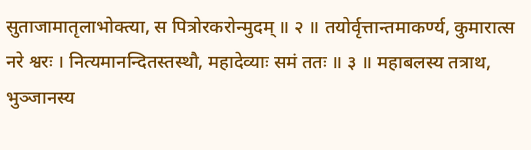सुताजामातृलाभोक्त्या, स पित्रोरकरोन्मुदम् ॥ २ ॥ तयोर्वृत्तान्तमाकर्ण्य, कुमारात्स नरे श्वरः । नित्यमानन्दितस्तस्थौ, महादेव्याः समं ततः ॥ ३ ॥ महाबलस्य तत्राथ, भुञ्जानस्य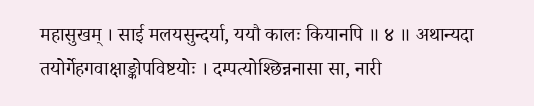महासुखम् । साई मलयसुन्दर्या, ययौ कालः कियानपि ॥ ४ ॥ अथान्यदा तयोर्गेहगवाक्षाङ्कोपविष्टयोः । दम्पत्योश्छिन्ननासा सा, नारी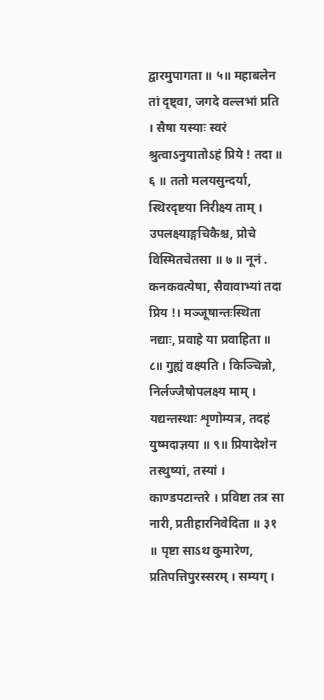द्वारमुपागता ॥ ५॥ महाबलेन तां दृष्ट्वा, जगदे वल्लभां प्रति । सैषा यस्याः स्वरं श्रुत्वाऽनुयातोऽहं प्रिये ! तदा ॥ ६ ॥ ततो मलयसुन्दर्या, स्थिरदृष्टया निरीक्ष्य ताम् । उपलक्ष्याङ्गचिकैश्च, प्रोचे विस्मितचेतसा ॥ ७ ॥ नूनं . कनकवत्येषा, सैवावाभ्यां तदा प्रिय !। मञ्जूषान्तःस्थिता नद्याः, प्रवाहे या प्रवाहिता ॥ ८॥ गुह्यं वक्ष्यति । किञ्चिन्नो, निर्लज्जैषोपलक्ष्य माम् । यद्यन्तस्थाः शृणोम्यत्र, तदहं युष्मदाज्ञया ॥ ९॥ प्रियादेशेन तस्थुष्यां, तस्यां । काण्डपटान्तरे । प्रविष्टा तत्र सा नारी, प्रतीहारनिवेदिता ॥ ३१ ॥ पृष्टा साऽथ कुमारेण, प्रतिपत्तिपुरस्सरम् । सम्यग् ।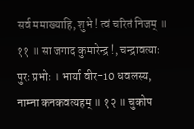सर्व ममाख्याहि, शुभे ! त्वं चरितं निजम् ॥ ११ ॥ सा जगाद कुमारेन्द्र !, चन्द्रावत्याः पुरः प्रभोः । भार्या वीर-10 धवलस्य, नाम्ना कनकवत्यहम् ॥ १२ ॥ चुकोप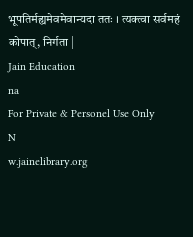भूपतिर्मह्यमेवमेवान्यदा ततः । त्यक्त्वा सर्वमहं कोपात्, निर्गता |
Jain Education
na
For Private & Personel Use Only
N
w.jainelibrary.org